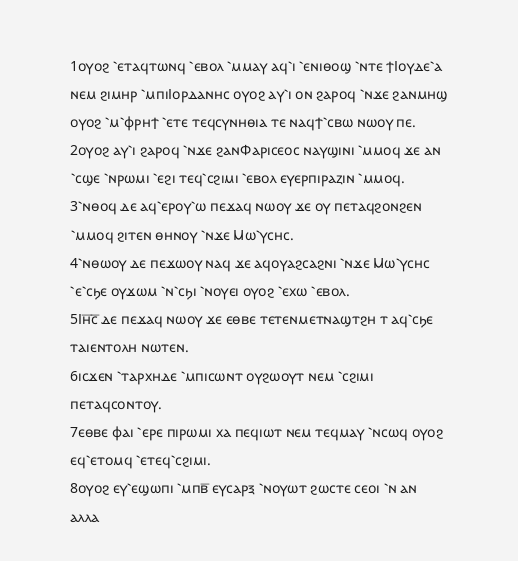1ⲟⲩⲟϩ ⳿ⲉⲧⲁϥⲧⲱⲛϥ ⳿ⲉⲃⲟⲗ ⳿ⲙⲙⲁⲩ ⲁϥ⳿ⲓ ⳿ⲉⲛⲓⲑⲟϣ ⳿ⲛⲧⲉ ϯⲒⲟⲩⲇⲉ⳿ⲁ ⲛⲉⲙ ϩⲓⲙⲏⲣ ⳿ⲙⲡⲓⲒⲟⲣⲇⲁⲛⲏⲥ ⲟⲩⲟϩ ⲁⲩ⳿ⲓ ⲟⲛ ϩⲁⲣⲟϥ ⳿ⲛϫⲉ ϩⲁⲛⲙⲏϣ ⲟⲩⲟϩ ⳿ⲙ⳿ⲫⲣⲏϯ ⳿ⲉⲧⲉ ⲧⲉϥⲥⲩⲛⲏⲑⲓⲁ ⲧⲉ ⲛⲁϥϯ⳿ⲥⲃⲱ ⲛⲱⲟⲩ ⲡⲉ.
2ⲟⲩⲟϩ ⲁⲩ⳿ⲓ ϩⲁⲣⲟϥ ⳿ⲛϫⲉ ϩⲁⲛⲪⲁⲣⲓⲥⲉⲟⲥ ⲛⲁⲩϣⲓⲛⲓ ⳿ⲙⲙⲟϥ ϫⲉ ⲁⲛ ⳿ⲥϣⲉ ⳿ⲛⲣⲱⲙⲓ ⳿ⲉϩⲓ ⲧⲉϥ⳿ⲥϩⲓⲙⲓ ⳿ⲉⲃⲟⲗ ⲉⲩⲉⲣⲡⲓⲣⲁⲍⲓⲛ ⳿ⲙⲙⲟϥ.
3⳿ⲛⲑⲟϥ ⲇⲉ ⲁϥ⳿ⲉⲣⲟⲩ⳿ⲱ ⲡⲉϫⲁϥ ⲛⲱⲟⲩ ϫⲉ ⲟⲩ ⲡⲉⲧⲁϥϩⲟⲛϩⲉⲛ ⳿ⲙⲙⲟϥ ϩⲓⲧⲉⲛ ⲑⲏⲛⲟⲩ ⳿ⲛϫⲉ Ⲙⲱ⳿ⲩⲥⲏⲥ.
4⳿ⲛⲑⲱⲟⲩ ⲇⲉ ⲡⲉϫⲱⲟⲩ ⲛⲁϥ ϫⲉ ⲁϥⲟⲩⲁϩⲥⲁϩⲛⲓ ⳿ⲛϫⲉ Ⲙⲱ⳿ⲩⲥⲏⲥ ⳿ⲉ⳿ⲥϧⲉ ⲟⲩϫⲱⲙ ⳿ⲛ⳿ⲥϧⲓ ⳿ⲛⲟⲩⲉⲓ ⲟⲩⲟϩ ⳿ⲉⲭⲱ ⳿ⲉⲃⲟⲗ.
5Ⲓⲏ̅ⲥ̅ ⲇⲉ ⲡⲉϫⲁϥ ⲛⲱⲟⲩ ϫⲉ ⲉⲑⲃⲉ ⲧⲉⲧⲉⲛⲙⲉⲧⲛⲁϣⲧϩⲏ ⲧ ⲁϥ⳿ⲥϧⲉ ⲧⲁⲓⲉⲛⲧⲟⲗⲏ ⲛⲱⲧⲉⲛ.
6ⲓⲥϫⲉⲛ ⳿ⲧⲁⲣⲭⲏⲇⲉ ⳿ⲙⲡⲓⲥⲱⲛⲧ ⲟⲩϩⲱⲟⲩⲧ ⲛⲉⲙ ⳿ⲥϩⲓⲙⲓ ⲡⲉⲧⲁϥⲥⲟⲛⲧⲟⲩ.
7ⲉⲑⲃⲉ ⲫⲁⲓ ⳿ⲉⲣⲉ ⲡⲓⲣⲱⲙⲓ ⲭⲁ ⲡⲉϥⲓⲱⲧ ⲛⲉⲙ ⲧⲉϥⲙⲁⲩ ⳿ⲛⲥⲱϥ ⲟⲩⲟϩ ⲉϥ⳿ⲉⲧⲟⲙϥ ⳿ⲉⲧⲉϥ⳿ⲥϩⲓⲙⲓ.
8ⲟⲩⲟϩ ⲉⲩ⳿ⲉϣⲱⲡⲓ ⳿ⲙⲡⲃ̅ ⲉⲩⲥⲁⲣⲝ ⳿ⲛⲟⲩⲱⲧ ϩⲱⲥⲧⲉ ⲥⲉⲟⲓ ⳿ⲛ ⲁⲛ ⲁⲗⲗⲁ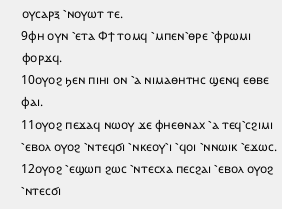ⲟⲩⲥⲁⲣⲝ ⳿ⲛⲟⲩⲱⲧ ⲧⲉ.
9ⲫⲏ ⲟⲩⲛ ⳿ⲉⲧⲁ Ⲫϯ ⲧⲟⲙϥ ⳿ⲙⲡⲉⲛ⳿ⲑⲣⲉ ⳿ⲫⲣⲱⲙⲓ ⲫⲟⲣϫϥ.
10ⲟⲩⲟϩ ϧⲉⲛ ⲡⲓⲏⲓ ⲟⲛ ⳿ⲁ ⲛⲓⲙⲁⲑⲏⲧⲏⲥ ϣⲉⲛϥ ⲉⲑⲃⲉ ⲫⲁⲓ.
11ⲟⲩⲟϩ ⲡⲉϫⲁϥ ⲛⲱⲟⲩ ϫⲉ ⲫⲏⲉⲑⲛⲁⲭ ⳿ⲁ ⲧⲉϥ⳿ⲥϩⲓⲙⲓ ⳿ⲉⲃⲟⲗ ⲟⲩⲟϩ ⳿ⲛⲧⲉϥϭⲓ ⳿ⲛⲕⲉⲟⲩ⳿ⲓ ⳿ϥⲟⲓ ⳿ⲛⲛⲱⲓⲕ ⳿ⲉϫⲱⲥ.
12ⲟⲩⲟϩ ⳿ⲉϣⲱⲡ ϩⲱⲥ ⳿ⲛⲧⲉⲥⲭⲁ ⲡⲉⲥϩⲁⲓ ⳿ⲉⲃⲟⲗ ⲟⲩⲟϩ ⳿ⲛⲧⲉⲥϭⲓ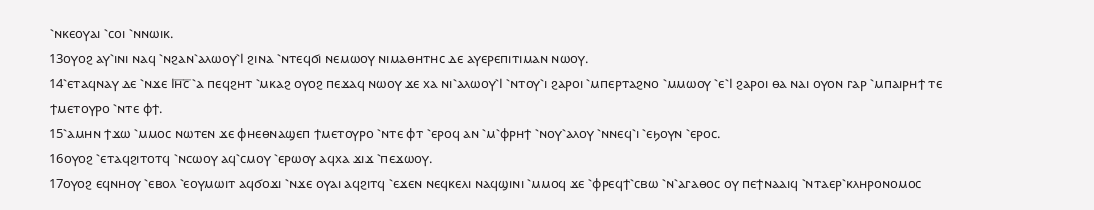⳿ⲛⲕⲉⲟⲩⲁⲓ ⳿ⲥⲟⲓ ⳿ⲛⲛⲱⲓⲕ.
13ⲟⲩⲟϩ ⲁⲩ⳿ⲓⲛⲓ ⲛⲁϥ ⳿ⲛϩⲁⲛ⳿ⲁⲗⲱⲟⲩ⳿Ⲓ ϩⲓⲛⲁ ⳿ⲛⲧⲉϥϭⲓ ⲛⲉⲙⲱⲟⲩ ⲛⲓⲙⲁⲑⲏⲧⲏⲥ ⲇⲉ ⲁⲩⲉⲣⲉⲡⲓⲧⲓⲙⲁⲛ ⲛⲱⲟⲩ.
14⳿ⲉⲧⲁϥⲛⲁⲩ ⲇⲉ ⳿ⲛϫⲉ Ⲓⲏ̅ⲥ̅ ⳿ⲁ ⲡⲉϥϩⲏⲧ ⳿ⲙⲕⲁϩ ⲟⲩⲟϩ ⲡⲉϫⲁϥ ⲛⲱⲟⲩ ϫⲉ ⲭⲁ ⲛⲓ⳿ⲁⲗⲱⲟⲩ⳿Ⲓ ⳿ⲛⲧⲟⲩ⳿ⲓ ϩⲁⲣⲟⲓ ⳿ⲙⲡⲉⲣⲧⲁϩⲛⲟ ⳿ⲙⲙⲱⲟⲩ ⳿ⲉ⳿Ⲓ ϩⲁⲣⲟⲓ ⲑⲁ ⲛⲁⲓ ⲟⲩⲟⲛ ⲅⲁⲣ ⳿ⲙⲡⲁⲓⲣⲏϯ ⲧⲉ ϯⲙⲉⲧⲟⲩⲣⲟ ⳿ⲛⲧⲉ ⲫϯ.
15⳿ⲁⲙⲏⲛ ϯϫⲱ ⳿ⲙⲙⲟⲥ ⲛⲱⲧⲉⲛ ϫⲉ ⲫⲏⲉⲑⲛⲁϣⲉⲡ ϯⲙⲉⲧⲟⲩⲣⲟ ⳿ⲛⲧⲉ ⲫⲧ ⳿ⲉⲣⲟϥ ⲁⲛ ⳿ⲙ⳿ⲫⲣⲏϯ ⳿ⲛⲟⲩ⳿ⲁⲗⲟⲩ ⳿ⲛⲛⲉϥ⳿ⲓ ⳿ⲉϧⲟⲩⲛ ⳿ⲉⲣⲟⲥ.
16ⲟⲩⲟϩ ⳿ⲉⲧⲁϥϩⲓⲧⲟⲧϥ ⳿ⲛⲥⲱⲟⲩ ⲁϥ⳿ⲥⲙⲟⲩ ⳿ⲉⲣⲱⲟⲩ ⲁϥⲭⲁ ϫⲓϫ ⳿ⲡⲉϫⲱⲟⲩ.
17ⲟⲩⲟϩ ⲉϥⲛⲏⲟⲩ ⳿ⲉⲃⲟⲗ ⳿ⲉⲟⲩⲙⲱⲓⲧ ⲁϥϭⲟϫⲓ ⳿ⲛϫⲉ ⲟⲩⲁⲓ ⲁϥϩⲓⲧϥ ⳿ⲉϫⲉⲛ ⲛⲉϥⲕⲉⲗⲓ ⲛⲁϥϣⲓⲛⲓ ⳿ⲙⲙⲟϥ ϫⲉ ⳿ⲫⲣⲉϥϯ⳿ⲥⲃⲱ ⳿ⲛ⳿ⲁⲅⲁⲑⲟⲥ ⲟⲩ ⲡⲉϯⲛⲁⲁⲓϥ ⳿ⲛⲧⲁⲉⲣ⳿ⲕⲗⲏⲣⲟⲛⲟⲙⲟⲥ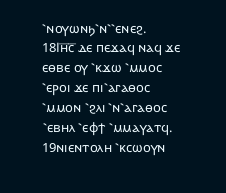⳿ⲛⲟⲩⲱⲛϧ⳿ⲛ⳿⳿ⲉⲛⲉϩ.
18Ⲓⲏ̅ⲥ̅ ⲇⲉ ⲡⲉϫⲁϥ ⲛⲁϥ ϫⲉ ⲉⲑⲃⲉ ⲟⲩ ⳿ⲕϫⲱ ⳿ⲙⲙⲟⲥ ⳿ⲉⲣⲟⲓ ϫⲉ ⲡⲓ⳿ⲁⲅⲁⲑⲟⲥ ⳿ⲙⲙⲟⲛ ⳿ϩⲗⲓ ⳿ⲛ⳿ⲁⲅⲁⲑⲟⲥ ⳿ⲉⲃⲏⲗ ⳿ⲉⲫϯ ⳿ⲙⲙⲁⲩⲁⲧϥ.
19ⲛⲓⲉⲛⲧⲟⲗⲏ ⳿ⲕⲥⲱⲟⲩⲛ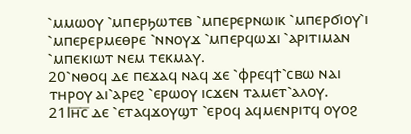⳿ⲙⲙⲱⲟⲩ ⳿ⲙⲡⲉⲣϧⲱⲧⲉⲃ ⳿ⲙⲡⲉⲣⲉⲣⲛⲱⲓⲕ ⳿ⲙⲡⲉⲣϭⲓⲟⲩ⳿ⲓ ⳿ⲙⲡⲉⲣⲉⲣⲙⲉⲑⲣⲉ ⳿ⲛⲛⲟⲩϫ ⳿ⲙⲡⲉⲣϥⲱϫⲓ ⳿ⲁⲣⲓⲧⲓⲙⲁⲛ ⳿ⲙⲡⲉⲕⲓⲱⲧ ⲛⲉⲙ ⲧⲉⲕⲙⲁⲩ.
20⳿ⲛⲑⲟϥ ⲇⲉ ⲡⲉϫⲁϥ ⲛⲁϥ ϫⲉ ⳿ⲫⲣⲉϥϯ⳿ⲥⲃⲱ ⲛⲁⲓ ⲧⲏⲣⲟⲩ ⲁⲓ⳿ⲁⲣⲉϩ ⳿ⲉⲣⲱⲟⲩ ⲓⲥϫⲉⲛ ⲧⲁⲙⲉⲧ⳿ⲁⲗⲟⲩ.
21Ⲓⲏ̅ⲥ̅ ⲇⲉ ⳿ⲉⲧⲁϥϫⲟⲩϣⲧ ⳿ⲉⲣⲟϥ ⲁϥⲙⲉⲛⲣⲓⲧϥ ⲟⲩⲟϩ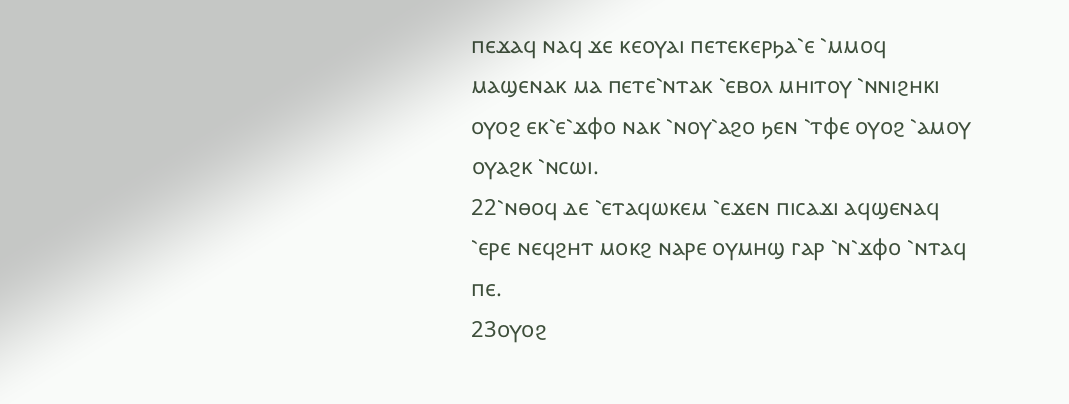ⲡⲉϫⲁϥ ⲛⲁϥ ϫⲉ ⲕⲉⲟⲩⲁⲓ ⲡⲉⲧⲉⲕⲉⲣϧⲁ⳿ⲉ ⳿ⲙⲙⲟϥ ⲙⲁϣⲉⲛⲁⲕ ⲙⲁ ⲡⲉⲧⲉ⳿ⲛⲧⲁⲕ ⳿ⲉⲃⲟⲗ ⲙⲏⲓⲧⲟⲩ ⳿ⲛⲛⲓϩⲏⲕⲓ ⲟⲩⲟϩ ⲉⲕ⳿ⲉ⳿ϫⲫⲟ ⲛⲁⲕ ⳿ⲛⲟⲩ⳿ⲁϩⲟ ϧⲉⲛ ⳿ⲧⲫⲉ ⲟⲩⲟϩ ⳿ⲁⲙⲟⲩ ⲟⲩⲁϩⲕ ⳿ⲛⲥⲱⲓ.
22⳿ⲛⲑⲟϥ ⲇⲉ ⳿ⲉⲧⲁϥⲱⲕⲉⲙ ⳿ⲉϫⲉⲛ ⲡⲓⲥⲁϫⲓ ⲁϥϣⲉⲛⲁϥ ⳿ⲉⲣⲉ ⲛⲉϥϩⲏⲧ ⲙⲟⲕϩ ⲛⲁⲣⲉ ⲟⲩⲙⲏϣ ⲅⲁⲣ ⳿ⲛ⳿ϫⲫⲟ ⳿ⲛⲧⲁϥ ⲡⲉ.
23ⲟⲩⲟϩ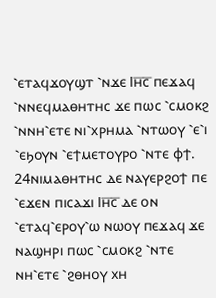⳿ⲉⲧⲁϥϫⲟⲩϣⲧ ⳿ⲛϫⲉ Ⲓⲏ̅ⲥ̅ ⲡⲉϫⲁϥ ⳿ⲛⲛⲉϥⲙⲁⲑⲏⲧⲏⲥ ϫⲉ ⲡⲱⲥ ⳿ⲥⲙⲟⲕϩ ⳿ⲛⲛⲏ⳿ⲉⲧⲉ ⲛⲓ⳿ⲭⲣⲏⲙⲁ ⳿ⲛⲧⲱⲟⲩ ⳿ⲉ⳿ⲓ ⳿ⲉϧⲟⲩⲛ ⳿ⲉϯⲙⲉⲧⲟⲩⲣⲟ ⳿ⲛⲧⲉ ⲫϯ.
24ⲛⲓⲙⲁⲑⲏⲧⲏⲥ ⲇⲉ ⲛⲁⲩⲉⲣϩⲟϯ ⲡⲉ ⳿ⲉϫⲉⲛ ⲡⲓⲥⲁϫⲓ Ⲓⲏ̅ⲥ̅ ⲇⲉ ⲟⲛ ⳿ⲉⲧⲁϥ⳿ⲉⲣⲟⲩ⳿ⲱ ⲛⲱⲟⲩ ⲡⲉϫⲁϥ ϫⲉ ⲛⲁϣⲏⲣⲓ ⲡⲱⲥ ⳿ⲥⲙⲟⲕϩ ⳿ⲛⲧⲉ ⲛⲏ⳿ⲉⲧⲉ ⳿ϩⲑⲏⲟⲩ ⲭⲏ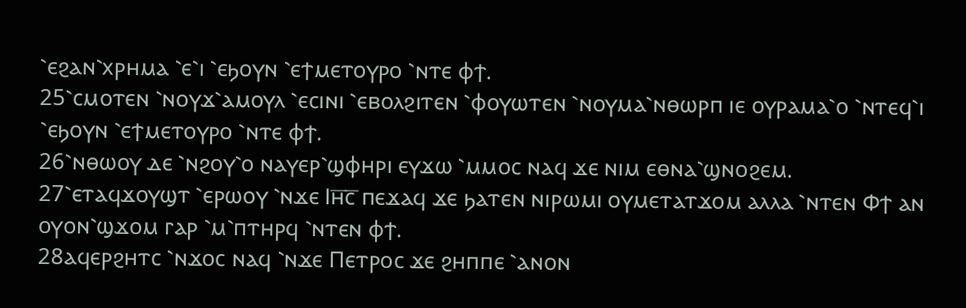⳿ⲉϩⲁⲛ⳿ⲭⲣⲏⲙⲁ ⳿ⲉ⳿ⲓ ⳿ⲉϧⲟⲩⲛ ⳿ⲉϯⲙⲉⲧⲟⲩⲣⲟ ⳿ⲛⲧⲉ ⲫϯ.
25⳿ⲥⲙⲟⲧⲉⲛ ⳿ⲛⲟⲩϫ⳿ⲁⲙⲟⲩⲗ ⳿ⲉⲥⲓⲛⲓ ⳿ⲉⲃⲟⲗϩⲓⲧⲉⲛ ⳿ⲫⲟⲩⲱⲧⲉⲛ ⳿ⲛⲟⲩⲙⲁ⳿ⲛⲑⲱⲣⲡ ⲓⲉ ⲟⲩⲣⲁⲙⲁ⳿ⲟ ⳿ⲛⲧⲉϥ⳿ⲓ ⳿ⲉϧⲟⲩⲛ ⳿ⲉϯⲙⲉⲧⲟⲩⲣⲟ ⳿ⲛⲧⲉ ⲫϯ.
26⳿ⲛⲑⲱⲟⲩ ⲇⲉ ⳿ⲛϩⲟⲩ⳿ⲟ ⲛⲁⲩⲉⲣ⳿ϣⲫⲏⲣⲓ ⲉⲩϫⲱ ⳿ⲙⲙⲟⲥ ⲛⲁϥ ϫⲉ ⲛⲓⲙ ⲉⲑⲛⲁ⳿ϣⲛⲟϩⲉⲙ.
27⳿ⲉⲧⲁϥϫⲟⲩϣⲧ ⳿ⲉⲣⲱⲟⲩ ⳿ⲛϫⲉ Ⲓⲏ̅ⲥ̅ ⲡⲉϫⲁϥ ϫⲉ ϧⲁⲧⲉⲛ ⲛⲓⲣⲱⲙⲓ ⲟⲩⲙⲉⲧⲁⲧϫⲟⲙ ⲁⲗⲗⲁ ⳿ⲛⲧⲉⲛ Ⲫϯ ⲁⲛ ⲟⲩⲟⲛ⳿ϣϫⲟⲙ ⲅⲁⲣ ⳿ⲙ⳿ⲡⲧⲏⲣϥ ⳿ⲛⲧⲉⲛ ⲫϯ.
28ⲁϥⲉⲣϩⲏⲧⲥ ⳿ⲛϫⲟⲥ ⲛⲁϥ ⳿ⲛϫⲉ Ⲡⲉⲧⲣⲟⲥ ϫⲉ ϩⲏⲡⲡⲉ ⳿ⲁⲛⲟⲛ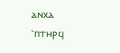ⲁⲛⲭⲁ ⳿ⲡⲧⲏⲣϥ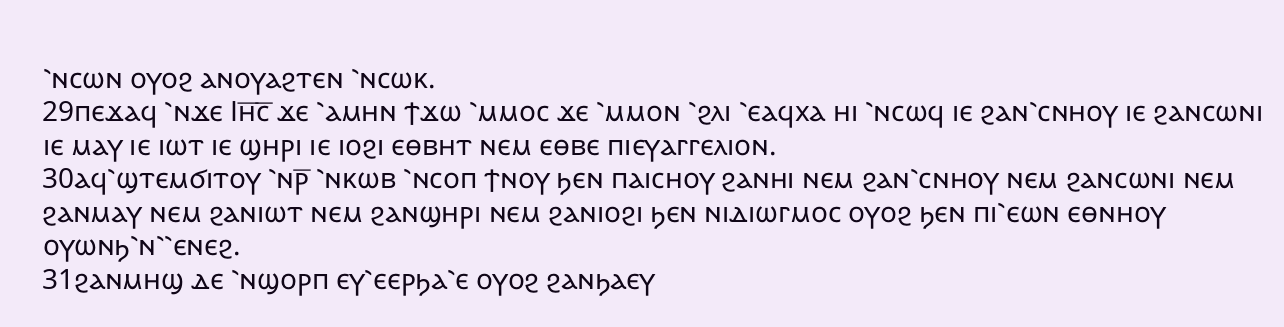⳿ⲛⲥⲱⲛ ⲟⲩⲟϩ ⲁⲛⲟⲩⲁϩⲧⲉⲛ ⳿ⲛⲥⲱⲕ.
29ⲡⲉϫⲁϥ ⳿ⲛϫⲉ Ⲓⲏ̅ⲥ̅ ϫⲉ ⳿ⲁⲙⲏⲛ ϯϫⲱ ⳿ⲙⲙⲟⲥ ϫⲉ ⳿ⲙⲙⲟⲛ ⳿ϩⲗⲓ ⳿ⲉⲁϥⲭⲁ ⲏⲓ ⳿ⲛⲥⲱϥ ⲓⲉ ϩⲁⲛ⳿ⲥⲛⲏⲟⲩ ⲓⲉ ϩⲁⲛⲥⲱⲛⲓ ⲓⲉ ⲙⲁⲩ ⲓⲉ ⲓⲱⲧ ⲓⲉ ϣⲏⲣⲓ ⲓⲉ ⲓⲟϩⲓ ⲉⲑⲃⲏⲧ ⲛⲉⲙ ⲉⲑⲃⲉ ⲡⲓⲉⲩⲁⲅⲅⲉⲗⲓⲟⲛ.
30ⲁϥ⳿ϣⲧⲉⲙϭⲓⲧⲟⲩ ⳿ⲛⲣ̅ ⳿ⲛⲕⲱⲃ ⳿ⲛⲥⲟⲡ ϯⲛⲟⲩ ϧⲉⲛ ⲡⲁⲓⲥⲏⲟⲩ ϩⲁⲛⲏⲓ ⲛⲉⲙ ϩⲁⲛ⳿ⲥⲛⲏⲟⲩ ⲛⲉⲙ ϩⲁⲛⲥⲱⲛⲓ ⲛⲉⲙ ϩⲁⲛⲙⲁⲩ ⲛⲉⲙ ϩⲁⲛⲓⲱⲧ ⲛⲉⲙ ϩⲁⲛϣⲏⲣⲓ ⲛⲉⲙ ϩⲁⲛⲓⲟϩⲓ ϧⲉⲛ ⲛⲓⲇⲓⲱⲅⲙⲟⲥ ⲟⲩⲟϩ ϧⲉⲛ ⲡⲓ⳿ⲉⲱⲛ ⲉⲑⲛⲏⲟⲩ ⲟⲩⲱⲛϧ⳿ⲛ⳿⳿ⲉⲛⲉϩ.
31ϩⲁⲛⲙⲏϣ ⲇⲉ ⳿ⲛϣⲟⲣⲡ ⲉⲩ⳿ⲉⲉⲣϧⲁ⳿ⲉ ⲟⲩⲟϩ ϩⲁⲛϧⲁⲉⲩ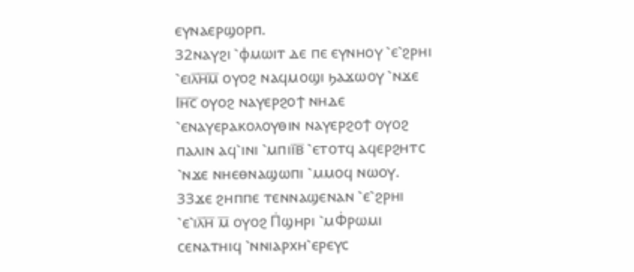ⲉⲩⲛⲁⲉⲣϣⲟⲣⲡ.
32ⲛⲁⲩϩⲓ ⳿ⲫⲙⲱⲓⲧ ⲇⲉ ⲡⲉ ⲉⲩⲛⲏⲟⲩ ⳿ⲉ⳿ϩⲣⲏⲓ ⳿ⲉⲓⲗ̅ⲏ̅ⲙ̅ ⲟⲩⲟϩ ⲛⲁϥⲙⲟϣⲓ ϧⲁϫⲱⲟⲩ ⳿ⲛϫⲉ Ⲓⲏ̅ⲥ̅ ⲟⲩⲟϩ ⲛⲁⲩⲉⲣϩⲟϯ ⲛⲏⲇⲉ ⳿ⲉⲛⲁⲩⲉⲣⲁⲕⲟⲗⲟⲩⲑⲓⲛ ⲛⲁⲩⲉⲣϩⲟϯ ⲟⲩⲟϩ ⲡⲁⲗⲓⲛ ⲁϥ⳿ⲓⲛⲓ ⳿ⲙⲡⲓⲓ̅ⲃ̅ ⳿ⲉⲧⲟⲧϥ ⲁϥⲉⲣϩⲏⲧⲥ ⳿ⲛϫⲉ ⲛⲏⲉⲑⲛⲁϣⲱⲡⲓ ⳿ⲙⲙⲟϥ ⲛⲱⲟⲩ.
33ϫⲉ ϩⲏⲡⲡⲉ ⲧⲉⲛⲛⲁϣⲉⲛⲁⲛ ⳿ⲉ⳿ϩⲣⲏⲓ ⳿ⲉ⳿ⲓⲗ̅ⲏ̅ ⲙ̅ ⲟⲩⲟϩ Ⲡ̇ϣⲏⲣⲓ ⳿ⲙⲪ̇ⲣⲱⲙⲓ ⲥⲉⲛⲁⲧⲏⲓϥ ⳿ⲛⲛⲓⲁⲣⲭⲏ⳿ⲉⲣⲉⲩⲥ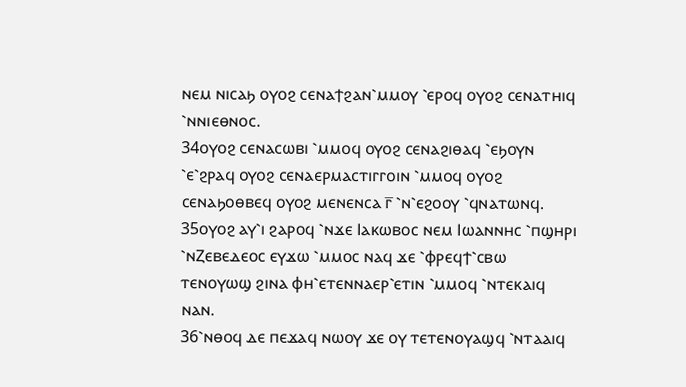ⲛⲉⲙ ⲛⲓⲥⲁϧ ⲟⲩⲟϩ ⲥⲉⲛⲁϯϩⲁⲛ⳿ⲙⲙⲟⲩ ⳿ⲉⲣⲟϥ ⲟⲩⲟϩ ⲥⲉⲛⲁⲧⲏⲓϥ ⳿ⲛⲛⲓⲉⲑⲛⲟⲥ.
34ⲟⲩⲟϩ ⲥⲉⲛⲁⲥⲱⲃⲓ ⳿ⲙⲙⲟϥ ⲟⲩⲟϩ ⲥⲉⲛⲁϩⲓⲑⲁϥ ⳿ⲉϧⲟⲩⲛ ⳿ⲉ⳿ϩⲣⲁϥ ⲟⲩⲟϩ ⲥⲉⲛⲁⲉⲣⲙⲁⲥⲧⲓⲅⲅⲟⲓⲛ ⳿ⲙⲙⲟϥ ⲟⲩⲟϩ ⲥⲉⲛⲁϧⲟⲑⲃⲉϥ ⲟⲩⲟϩ ⲙⲉⲛⲉⲛⲥⲁ ⲅ̅ ⳿ⲛ⳿ⲉϩⲟⲟⲩ ⳿ϥⲛⲁⲧⲱⲛϥ.
35ⲟⲩⲟϩ ⲁⲩ⳿ⲓ ϩⲁⲣⲟϥ ⳿ⲛϫⲉ Ⲓⲁⲕⲱⲃⲟⲥ ⲛⲉⲙ Ⲓⲱⲁⲛⲛⲏⲥ ⳿ⲡϣⲏⲣⲓ ⳿ⲛⲌⲉⲃⲉⲇⲉⲟⲥ ⲉⲩϫⲱ ⳿ⲙⲙⲟⲥ ⲛⲁϥ ϫⲉ ⳿ⲫⲣⲉϥϯ⳿ⲥⲃⲱ ⲧⲉⲛⲟⲩⲱϣ ϩⲓⲛⲁ ⲫⲏ⳿ⲉⲧⲉⲛⲛⲁⲉⲣ⳿ⲉⲧⲓⲛ ⳿ⲙⲙⲟϥ ⳿ⲛⲧⲉⲕⲁⲓϥ ⲛⲁⲛ.
36⳿ⲛⲑⲟϥ ⲇⲉ ⲡⲉϫⲁϥ ⲛⲱⲟⲩ ϫⲉ ⲟⲩ ⲧⲉⲧⲉⲛⲟⲩⲁϣϥ ⳿ⲛⲧⲁⲁⲓϥ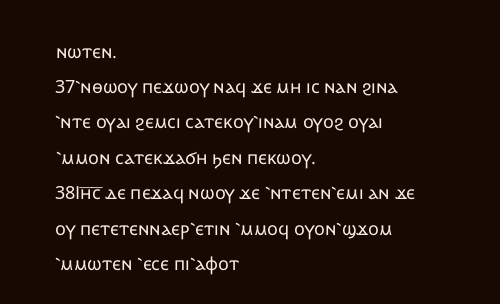ⲛⲱⲧⲉⲛ.
37⳿ⲛⲑⲱⲟⲩ ⲡⲉϫⲱⲟⲩ ⲛⲁϥ ϫⲉ ⲙⲏ ⲓⲥ ⲛⲁⲛ ϩⲓⲛⲁ ⳿ⲛⲧⲉ ⲟⲩⲁⲓ ϩⲉⲙⲥⲓ ⲥⲁⲧⲉⲕⲟⲩ⳿ⲓⲛⲁⲙ ⲟⲩⲟϩ ⲟⲩⲁⲓ ⳿ⲙⲙⲟⲛ ⲥⲁⲧⲉⲕϫⲁϭⲏ ϧⲉⲛ ⲡⲉⲕⲱⲟⲩ.
38Ⲓⲏ̅ⲥ̅ ⲇⲉ ⲡⲉϫⲁϥ ⲛⲱⲟⲩ ϫⲉ ⳿ⲛⲧⲉⲧⲉⲛ⳿ⲉⲙⲓ ⲁⲛ ϫⲉ ⲟⲩ ⲡⲉⲧⲉⲧⲉⲛⲛⲁⲉⲣ⳿ⲉⲧⲓⲛ ⳿ⲙⲙⲟϥ ⲟⲩⲟⲛ⳿ϣϫⲟⲙ ⳿ⲙⲙⲱⲧⲉⲛ ⳿ⲉⲥⲉ ⲡⲓ⳿ⲁⲫⲟⲧ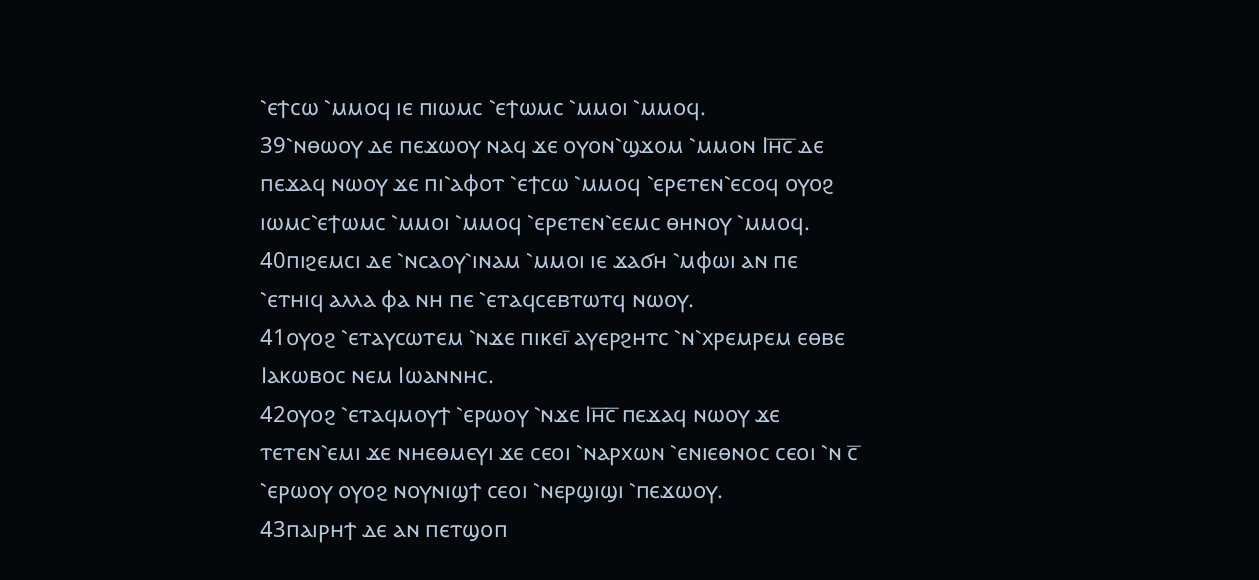⳿ⲉϯⲥⲱ ⳿ⲙⲙⲟϥ ⲓⲉ ⲡⲓⲱⲙⲥ ⳿ⲉϯⲱⲙⲥ ⳿ⲙⲙⲟⲓ ⳿ⲙⲙⲟϥ.
39⳿ⲛⲑⲱⲟⲩ ⲇⲉ ⲡⲉϫⲱⲟⲩ ⲛⲁϥ ϫⲉ ⲟⲩⲟⲛ⳿ϣϫⲟⲙ ⳿ⲙⲙⲟⲛ Ⲓⲏ̅ⲥ̅ ⲇⲉ ⲡⲉϫⲁϥ ⲛⲱⲟⲩ ϫⲉ ⲡⲓ⳿ⲁⲫⲟⲧ ⳿ⲉϯⲥⲱ ⳿ⲙⲙⲟϥ ⳿ⲉⲣⲉⲧⲉⲛ⳿ⲉⲥⲟϥ ⲟⲩⲟϩ ⲓⲱⲙⲥ⳿ⲉϯⲱⲙⲥ ⳿ⲙⲙⲟⲓ ⳿ⲙⲙⲟϥ ⳿ⲉⲣⲉⲧⲉⲛ⳿ⲉⲉⲙⲥ ⲑⲏⲛⲟⲩ ⳿ⲙⲙⲟϥ.
40ⲡⲓϩⲉⲙⲥⲓ ⲇⲉ ⳿ⲛⲥⲁⲟⲩ⳿ⲓⲛⲁⲙ ⳿ⲙⲙⲟⲓ ⲓⲉ ϫⲁϭⲏ ⳿ⲙⲫⲱⲓ ⲁⲛ ⲡⲉ ⳿ⲉⲧⲏⲓϥ ⲁⲗⲗⲁ ⲫⲁ ⲛⲏ ⲡⲉ ⳿ⲉⲧⲁϥⲥⲉⲃⲧⲱⲧϥ ⲛⲱⲟⲩ.
41ⲟⲩⲟϩ ⳿ⲉⲧⲁⲩⲥⲱⲧⲉⲙ ⳿ⲛϫⲉ ⲡⲓⲕⲉⲓ̅ ⲁⲩⲉⲣϩⲏⲧⲥ ⳿ⲛ⳿ⲭⲣⲉⲙⲣⲉⲙ ⲉⲑⲃⲉ Ⲓⲁⲕⲱⲃⲟⲥ ⲛⲉⲙ Ⲓⲱⲁⲛⲛⲏⲥ.
42ⲟⲩⲟϩ ⳿ⲉⲧⲁϥⲙⲟⲩϯ ⳿ⲉⲣⲱⲟⲩ ⳿ⲛϫⲉ Ⲓⲏ̅ⲥ̅ ⲡⲉϫⲁϥ ⲛⲱⲟⲩ ϫⲉ ⲧⲉⲧⲉⲛ⳿ⲉⲙⲓ ϫⲉ ⲛⲏⲉⲑⲙⲉⲩⲓ ϫⲉ ⲥⲉⲟⲓ ⳿ⲛⲁⲣⲭⲱⲛ ⳿ⲉⲛⲓⲉⲑⲛⲟⲥ ⲥⲉⲟⲓ ⳿ⲛ ⲥ̅ ⳿ⲉⲣⲱⲟⲩ ⲟⲩⲟϩ ⲛⲟⲩⲛⲓϣϯ ⲥⲉⲟⲓ ⳿ⲛⲉⲣϣⲓϣⲓ ⳿ⲡⲉϫⲱⲟⲩ.
43ⲡⲁⲓⲣⲏϯ ⲇⲉ ⲁⲛ ⲡⲉⲧϣⲟⲡ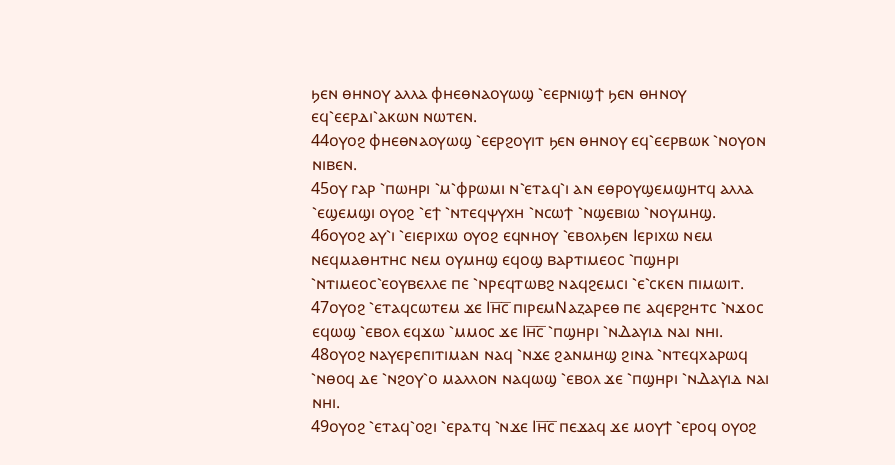ϧⲉⲛ ⲑⲏⲛⲟⲩ ⲁⲗⲗⲁ ⲫⲏⲉⲑⲛⲁⲟⲩⲱϣ ⳿ⲉⲉⲣⲛⲓϣϯ ϧⲉⲛ ⲑⲏⲛⲟⲩ ⲉϥ⳿ⲉⲉⲣⲇⲓ⳿ⲁⲕⲱⲛ ⲛⲱⲧⲉⲛ.
44ⲟⲩⲟϩ ⲫⲏⲉⲑⲛⲁⲟⲩⲱϣ ⳿ⲉⲉⲣϩⲟⲩⲓⲧ ϧⲉⲛ ⲑⲏⲛⲟⲩ ⲉϥ⳿ⲉⲉⲣⲃⲱⲕ ⳿ⲛⲟⲩⲟⲛ ⲛⲓⲃⲉⲛ.
45ⲟⲩ ⲅⲁⲣ ⳿ⲡⲱⲏⲣⲓ ⳿ⲙ⳿ⲫⲣⲱⲙⲓ ⲛ⳿ⲉⲧⲁϥ⳿ⲓ ⲁⲛ ⲉⲑⲣⲟⲩϣⲉⲙϣⲏⲧϥ ⲁⲗⲗⲁ ⳿ⲉϣⲉⲙϣⲓ ⲟⲩⲟϩ ⳿ⲉϯ ⳿ⲛⲧⲉϥⲯⲩⲭⲏ ⳿ⲛⲥⲱϯ ⳿ⲛϣⲉⲃⲓⲱ ⳿ⲛⲟⲩⲙⲏϣ.
46ⲟⲩⲟϩ ⲁⲩ⳿ⲓ ⳿ⲉⲓⲉⲣⲓⲭⲱ ⲟⲩⲟϩ ⲉϥⲛⲏⲟⲩ ⳿ⲉⲃⲟⲗϧⲉⲛ Ⲓⲉⲣⲓⲭⲱ ⲛⲉⲙ ⲛⲉϥⲙⲁⲑⲏⲧⲏⲥ ⲛⲉⲙ ⲟⲩⲙⲏϣ ⲉϥⲟϣ ⲃⲁⲣⲧⲓⲙⲉⲟⲥ ⳿ⲡϣⲏⲣⲓ ⳿ⲛⲧⲓⲙⲉⲟⲥ⳿ⲉⲟⲩⲃⲉⲗⲗⲉ ⲡⲉ ⳿ⲛⲣⲉϥⲧⲱⲃϩ ⲛⲁϥϩⲉⲙⲥⲓ ⳿ⲉ⳿ⲥⲕⲉⲛ ⲡⲓⲙⲱⲓⲧ.
47ⲟⲩⲟϩ ⳿ⲉⲧⲁϥⲥⲱⲧⲉⲙ ϫⲉ Ⲓⲏ̅ⲥ̅ ⲡⲓⲣⲉⲙⲚⲁⲍⲁⲣⲉⲑ ⲡⲉ ⲁϥⲉⲣϩⲏⲧⲥ ⳿ⲛϫⲟⲥ ⲉϥⲱϣ ⳿ⲉⲃⲟⲗ ⲉϥϫⲱ ⳿ⲙⲙⲟⲥ ϫⲉ Ⲓⲏ̅ⲥ̅ ⳿ⲡϣⲏⲣⲓ ⳿ⲛⲆⲁⲩⲓⲇ ⲛⲁⲓ ⲛⲏⲓ.
48ⲟⲩⲟϩ ⲛⲁⲩⲉⲣⲉⲡⲓⲧⲓⲙⲁⲛ ⲛⲁϥ ⳿ⲛϫⲉ ϩⲁⲛⲙⲏϣ ϩⲓⲛⲁ ⳿ⲛⲧⲉϥⲭⲁⲣⲱϥ ⳿ⲛⲑⲟϥ ⲇⲉ ⳿ⲛϩⲟⲩ⳿ⲟ ⲙⲁⲗⲗⲟⲛ ⲛⲁϥⲱϣ ⳿ⲉⲃⲟⲗ ϫⲉ ⳿ⲡϣⲏⲣⲓ ⳿ⲛⲆⲁⲩⲓⲇ ⲛⲁⲓ ⲛⲏⲓ.
49ⲟⲩⲟϩ ⳿ⲉⲧⲁϥ⳿ⲟϩⲓ ⳿ⲉⲣⲁⲧϥ ⳿ⲛϫⲉ Ⲓⲏ̅ⲥ̅ ⲡⲉϫⲁϥ ϫⲉ ⲙⲟⲩϯ ⳿ⲉⲣⲟϥ ⲟⲩⲟϩ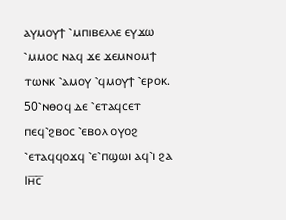ⲁⲩⲙⲟⲩϯ ⳿ⲙⲡⲓⲃⲉⲗⲗⲉ ⲉⲩϫⲱ ⳿ⲙⲙⲟⲥ ⲛⲁϥ ϫⲉ ϫⲉⲙⲛⲟⲙϯ ⲧⲱⲛⲕ ⳿ⲁⲙⲟⲩ ⳿ϥⲙⲟⲩϯ ⳿ⲉⲣⲟⲕ.
50⳿ⲛⲑⲟϥ ⲇⲉ ⳿ⲉⲧⲁϥⲥⲉⲧ ⲡⲉϥ⳿ϩⲃⲟⲥ ⳿ⲉⲃⲟⲗ ⲟⲩⲟϩ ⳿ⲉⲧⲁϥϥⲟϫϥ ⳿ⲉ⳿ⲡϣⲱⲓ ⲁϥ⳿ⲓ ϩⲁ Ⲓⲏ̅ⲥ̅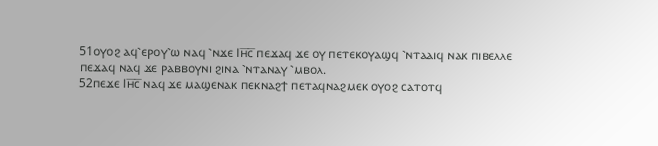51ⲟⲩⲟϩ ⲁϥ⳿ⲉⲣⲟⲩ⳿ⲱ ⲛⲁϥ ⳿ⲛϫⲉ Ⲓⲏ̅ⲥ̅ ⲡⲉϫⲁϥ ϫⲉ ⲟⲩ ⲡⲉⲧⲉⲕⲟⲩⲁϣϥ ⳿ⲛⲧⲁⲁⲓϥ ⲛⲁⲕ ⲡⲓⲃⲉⲗⲗⲉ ⲡⲉϫⲁϥ ⲛⲁϥ ϫⲉ ⲣⲁⲃⲃⲟⲩⲛⲓ ϩⲓⲛⲁ ⳿ⲛⲧⲁⲛⲁⲩ ⳿ⲙⲃⲟⲗ.
52ⲡⲉϫⲉ Ⲓⲏ̅ⲥ̅ ⲛⲁϥ ϫⲉ ⲙⲁϣⲉⲛⲁⲕ ⲡⲉⲕⲛⲁϩϯ ⲡⲉⲧⲁϥⲛⲁϩⲙⲉⲕ ⲟⲩⲟϩ ⲥⲁⲧⲟⲧϥ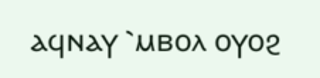ⲁϥⲛⲁⲩ ⳿ⲙⲃⲟⲗ ⲟⲩⲟϩ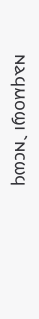ⲛⲁϥⲙⲟϣⲓ ⳿ⲛⲥⲱϥ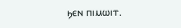ϧⲉⲛ ⲡⲓⲙⲱⲓⲧ.